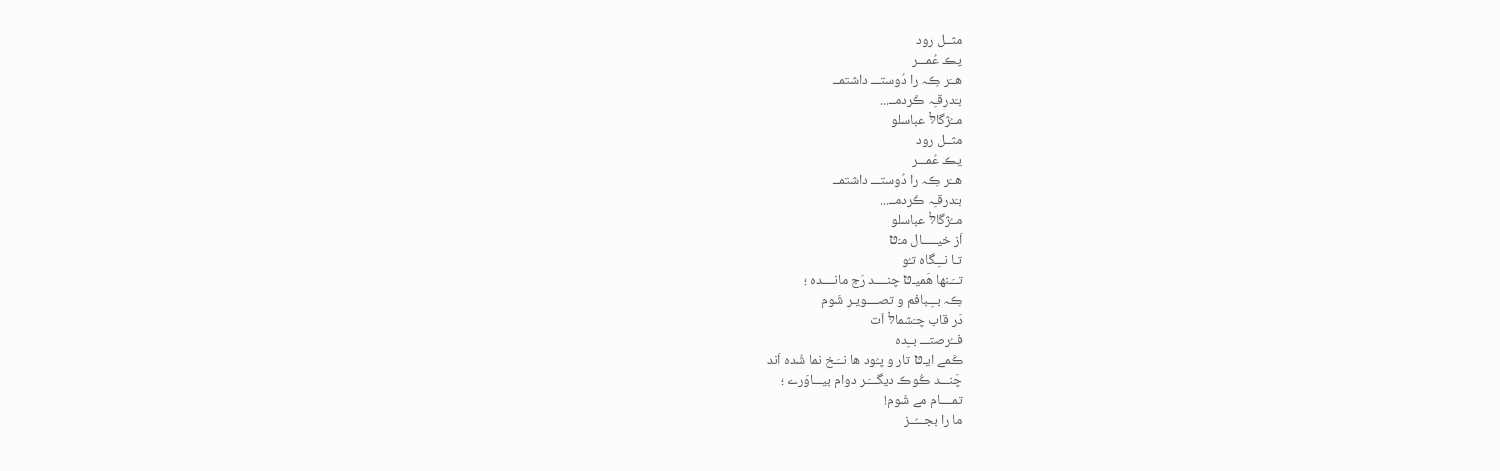مثــل رود
یڪ عُمـــر
هــَر ڪِہ را دُوستـــ داشتمــ
بـَدرقـِہ ڪَردمــ...
مــُژگاלּ عباسلو
مثــل رود
یڪ عُمـــر
هــَر ڪِہ را دُوستـــ داشتمــ
بـَدرقـِہ ڪَردمــ...
مــُژگاלּ عباسلو
اَز خیـــــال مـَטּ
تـا نــِـگاه تـُو
تــَـنها هَمیـטּ چنــــد رَج مانــــده ؛
ڪِہ بــِـبافم و تصــــویـر شَوم
دَر قاب چـَشماלּ اَت
فــُرصتـــ بــِده
ڪَمے ایـטּ تار و پـُود ها نــَـخ نما شُده اَند
چَنـــد ڪُوڪ دیگـــَـر دوام بیـــاوَرے ؛
تمــــام مے شَوم!
ما را بجـــُــز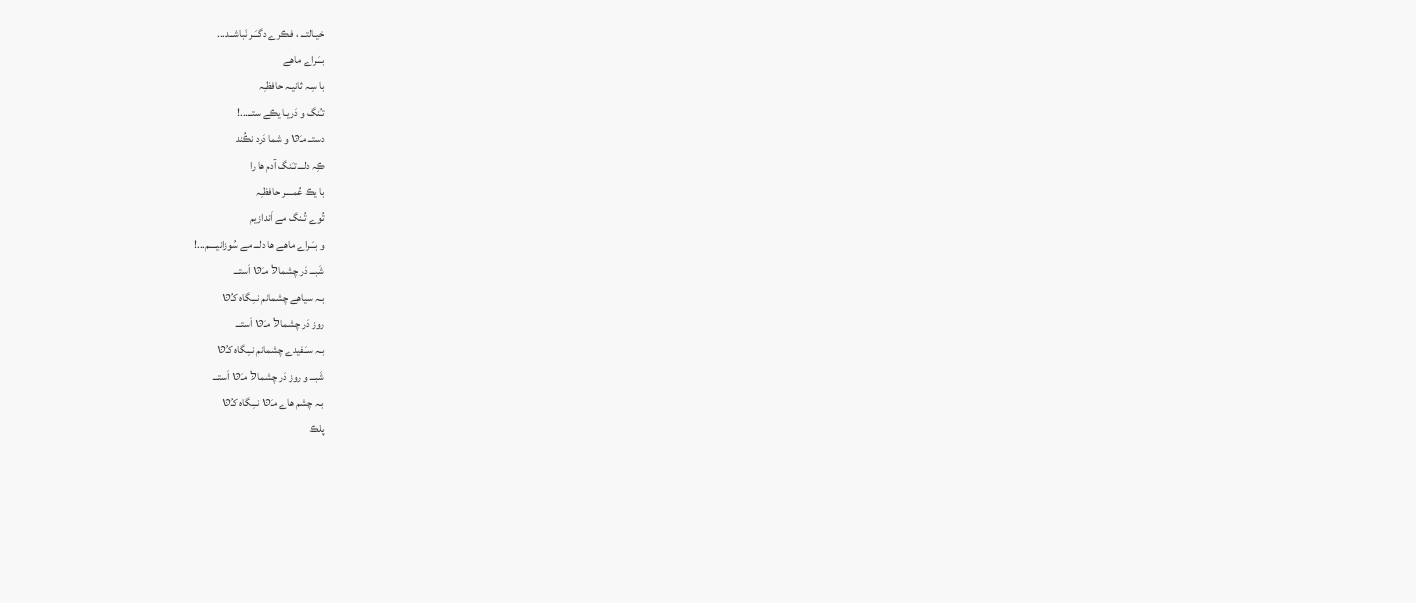خیـالتـــ ، فـڪرے دگــَـر نَباشــد...
بــَـراے ماهے
با سِـہ ثانیـہ حافظـِہ
تـُنگ و دَریـا یڪے ستــ...!
دستــ مـَטּ و شما دَرد نڪُند
ڪِہ دلـــ تـَنگ آدم ها را
با یڪ عُمــــر حافظـِہ
تُوے تُـنگ مے اَندازیم
و بــَـراے ماهے ها دلـــ مے سُوزانیــــم...!
شَبـــ دَر چشماלּ مـَטּ اَستـــ
بـہ سیاهے چشمانم نــِـگاه کـُטּ
روز دَر چشماלּ مـَטּ اَستـــ
بـہ سـَـفیدے چشمانم نــِـگاه کـُטּ
شَبـــ و روز دَر چشماלּ مـَטּ اَستـــ
بـہ چشم هاے مـَטּ نــِـگاه کـُטּ
پلڪ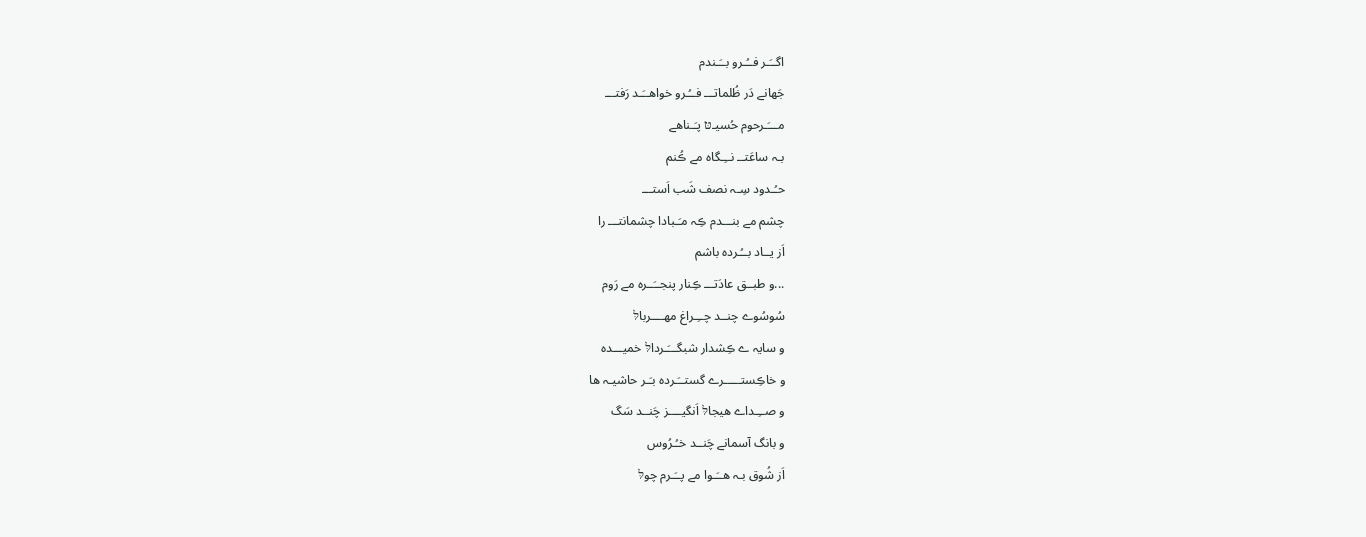اگــَـر فــُـرو بــَـندم
جَهانے دَر ظُلماتـــ فــُـرو خواهــَـد رَفتـــ
مـــَـرحوم حُسیـטּ پـَـناهے
بـہ ساعَتــ نــِـگاه مے ڪُنم
حـُـدود سِـہ نصف شَب اَستـــ
چشم مے بنـــدم ڪِہ مـَـبادا چشمانتـــ را
اَز یــاد بــُـرده باشم
...و طبــق عادَتـــ ڪِنار پنجــَــره مے رَوم
سُوسُوے چنــد چــِـراغ مهــــرباלּ
و سایہ ے ڪِشدار شبگـــَـرداלּ خمیـــده
و خاڪِستـــــرے گستــَـرده بـَـر حاشیـہ ها
و صــِـداے هیجاלּ اَنگیــــز چَنــد سَگ
و بانگ آسمانے چَنــد خـُـرُوس
اَز شُوق بـہ هــَـوا مے پــَـرم چوלּ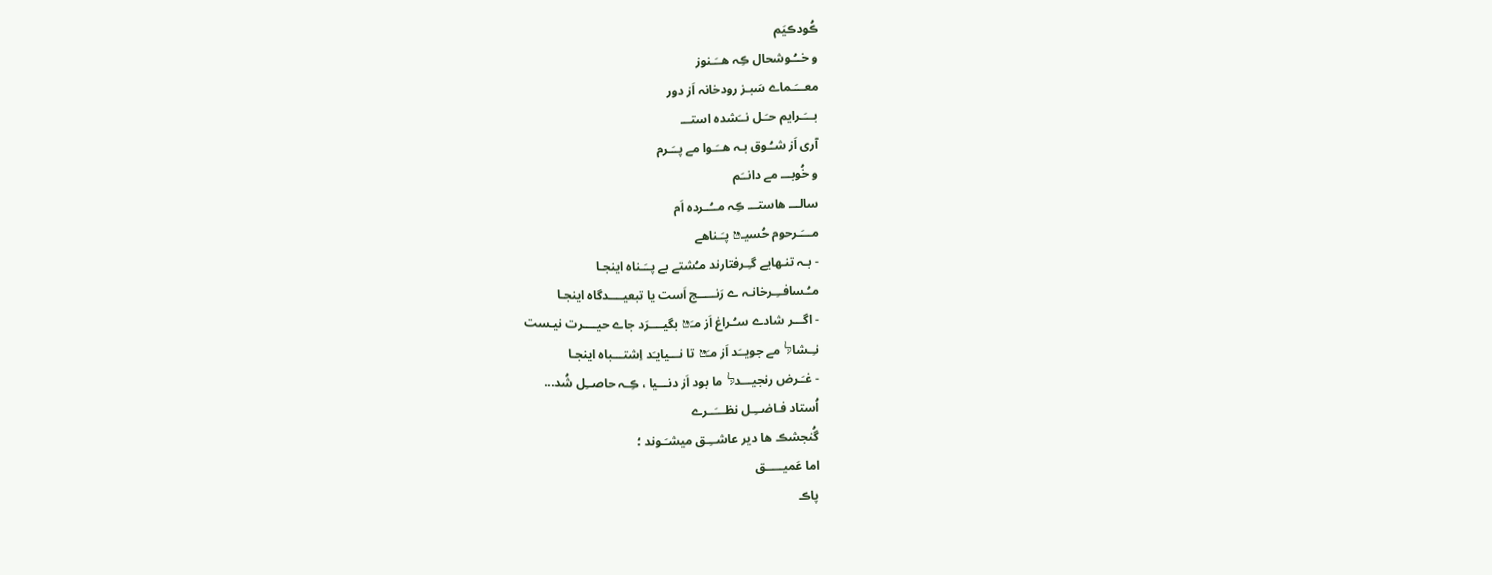ڪُودڪیَم
و خــُـوشحال ڪِہ هــَـنوز
معـــَـماے سَبـز رودخانہ اَز دور
بـــَـرایم حـَـل نــَشده استـــ
آری اَز شـُـوق بـہ هــَـوا مے پــَـرم
و خُوبـــ مے دانــَم
سالـــ هاستـــ ڪِہ مــُــرده اَم
مـــَـرحوم حُسیـטּ پـَـناهے
- بـہ تنـهایے گـِـرفتارند مـُشتے بے پــَـناه اینجـا
مـُـسافــِـرخانـہ ے رَنـــــج اَست یا تبعیــــدگاه اینجـا
- اگـــر شادے سـُـراغ اَز مـَטּ بگیــــرَد جاے حیــــرت نیـست
نـِـشاלּ مے جویــَد اَز مـَטּ تا نـــیایـَد اِشتـــباه اینجـا
- غـَـرض رنجیـــدלּ ما بود اَز دنـــیا ، ڪِـہ حاصــِل شُد...
اُستاد فـاضــِـل نظـــَــرے
گُنجشڪ ها دیر عاشــِـق میشـَـوند ؛
اما عَمیـــــق
پاڪ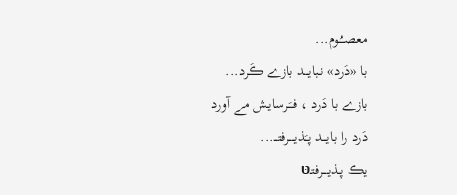معصــُـوم...
با «دَرد» نـبایـــد بازے ڪَرد...
بازے با دَرد ، فــَـرسایـش مے آورد
دَرد را بایـــد پـَذیــــرفتـــ...
یڪ پـذیــــرفتـטּ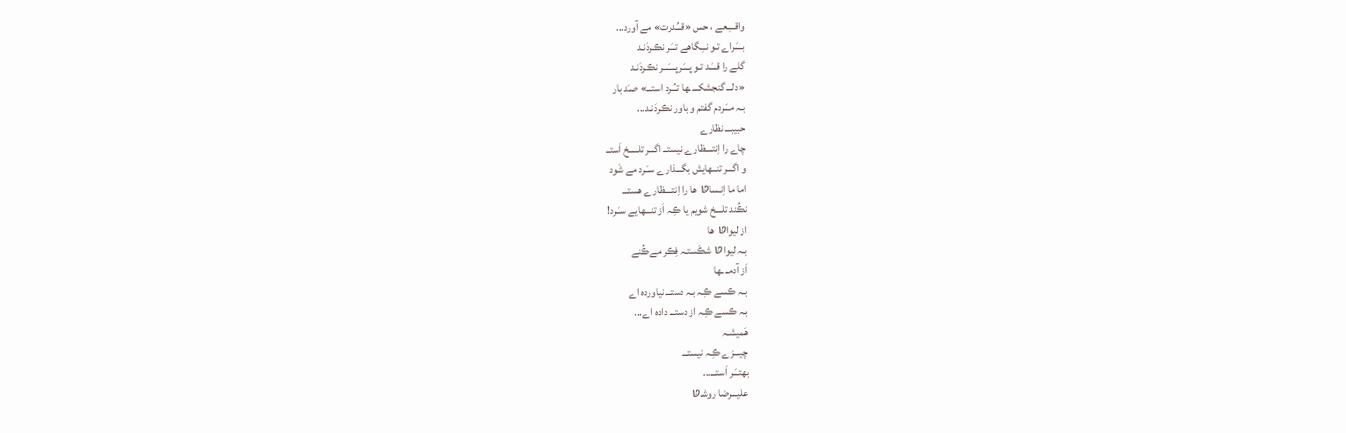واقـــِـعے ، حس «قــُـدرت» مے آورد...
بـــَـراے تـو نــِـگاهے تــَـر نڪـردَنـد
گلے را قـــَـد تـو پـــَـرپــــَـــر نڪـردَنـد
«دلـــ گنجشکـــ ـها تــُـرد استـــ» صـَد بار
بـہ مــَـردم گفتم و باور نڪـردَنـد...
حبیبـــ نظارے
چاے را اِنتــــظارے نیستــ اگـــر تلـــــخ اَستــ
و اگـــر تنــهایش بگـــذارے سـَـرد مے شَود
اما ما اِنـساטּ ها را اِنتــــظارے هستـــ
نڪُند تلـــخ شویم یا ڪِـہ اَز تنـــهایے سـَـرد!
از لیواטּ ها
بـہ لیواטּ شڪَستـہ فِڪر مےڪُنے
اَز آدمــ ـها
بـہ ڪسے ڪِـہ بـہ دستـــ نیاورده اے
بـہ ڪسے ڪِـہ از دستـــ داده اے...
هَمیشـہ
چیـــزے ڪِـہ نیستـــ
بهتــَـر اَستـــ...
علیـــرضا روشـטּ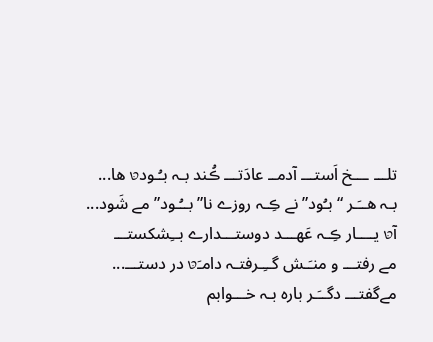تلـــ ـــخ اَستـــ آدمــ عادَتـــ ڪُند بـہ بـُـودטּ ها...
بـہ هــَـر “بـُود”نے ڪِـہ روزے نا”بــُـود” مے شَود...
آטּ یــــار ڪِـہ عَهـــد دوستـــدارے بــِشکستـــ
مے رفتـــ و منـَـش گــِـرفتـہ دامـَטּ در دستـــ...
مےگفتـــ دگــَـر باره بـہ خـــوابم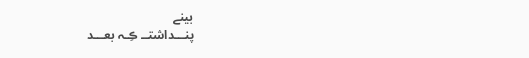بینے
پنـــداشتــ ڪِـہ بعـــد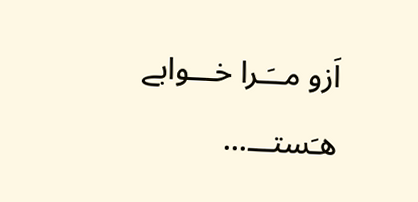اَزو مــَـرا خـــوابے هـَستـــ...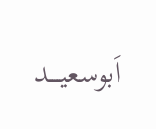اَبوسعیــــد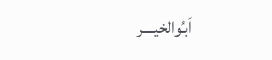اَبـُوالخیــــر